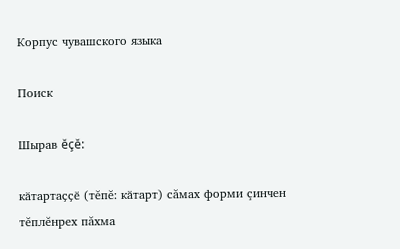Корпус чувашского языка

Поиск

Шырав ĕçĕ:

кӑтартаҫҫӗ (тĕпĕ: кӑтарт) сăмах форми çинчен тĕплĕнрех пăхма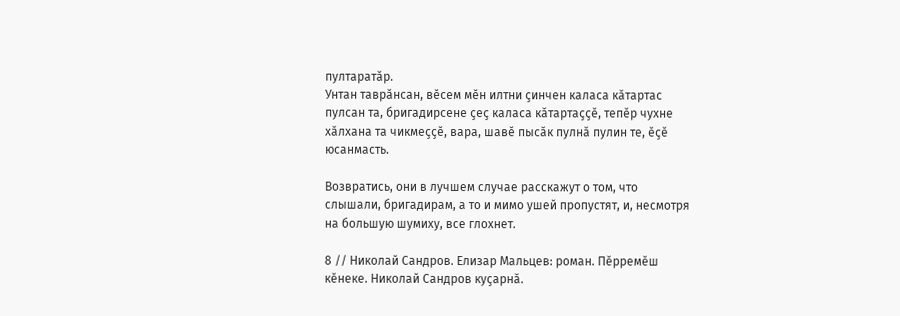пултаратăр.
Унтан таврӑнсан, вӗсем мӗн илтни ҫинчен каласа кӑтартас пулсан та, бригадирсене ҫеҫ каласа кӑтартаҫҫӗ, тепӗр чухне хӑлхана та чикмеҫҫӗ, вара, шавӗ пысӑк пулнӑ пулин те, ӗҫӗ юсанмасть.

Возвратись, они в лучшем случае расскажут о том, что слышали, бригадирам, а то и мимо ушей пропустят, и, несмотря на большую шумиху, все глохнет.

8 // Николай Сандров. Елизар Мальцев: роман. Пӗрремӗш кӗнеке. Николай Сандров куҫарнӑ.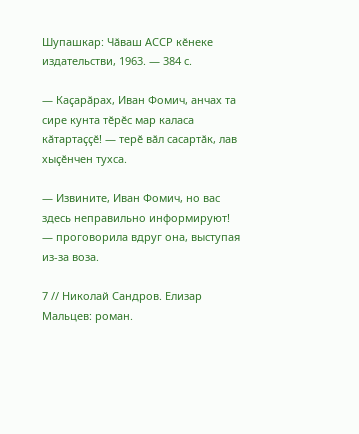Шупашкар: Чӑваш АССР кӗнеке издательстви, 1963. — 384 с.

— Каҫарӑрах, Иван Фомич, анчах та сире кунта тӗрӗс мар каласа кӑтартаҫҫӗ! — терӗ вӑл сасартӑк, лав хыҫӗнчен тухса.

— Извините, Иван Фомич, но вас здесь неправильно информируют! — проговорила вдруг она, выступая из-за воза.

7 // Николай Сандров. Елизар Мальцев: роман.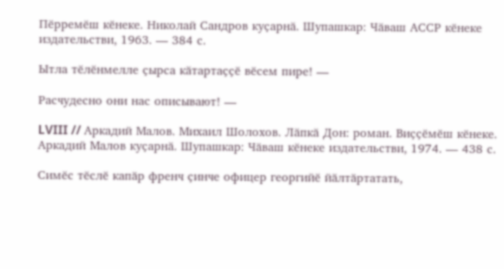Пӗрремӗш кӗнеке. Николай Сандров куҫарнӑ. Шупашкар: Чӑваш АССР кӗнеке издательстви, 1963. — 384 с.

Ытла тӗлӗнмелле ҫырса кӑтартаҫҫӗ вӗсем пире! —

Расчудесно они нас описывают! —

LVIII // Аркадий Малов. Михаил Шолохов. Лӑпкӑ Дон: роман. Виҫҫӗмӗш кӗнеке. Аркадий Малов куҫарнӑ. Шупашкар: Чӑваш кӗнеке издательстви, 1974. — 438 с.

Симӗс тӗслӗ капӑр френч ҫинче офицер георгийӗ йӑлтӑртатать,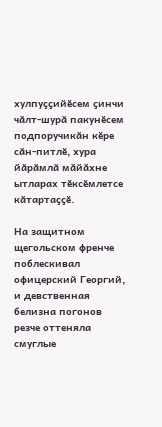хулпуҫҫийӗсем ҫинчи чӑлт-шурӑ пакунӗсем подпоручикӑн кӗре сӑн-питлӗ, хура йӑрӑмлӑ мӑйӑхне ытларах тӗксӗмлетсе кӑтартаҫҫӗ.

На защитном щегольском френче поблескивал офицерский Георгий, и девственная белизна погонов резче оттеняла смуглые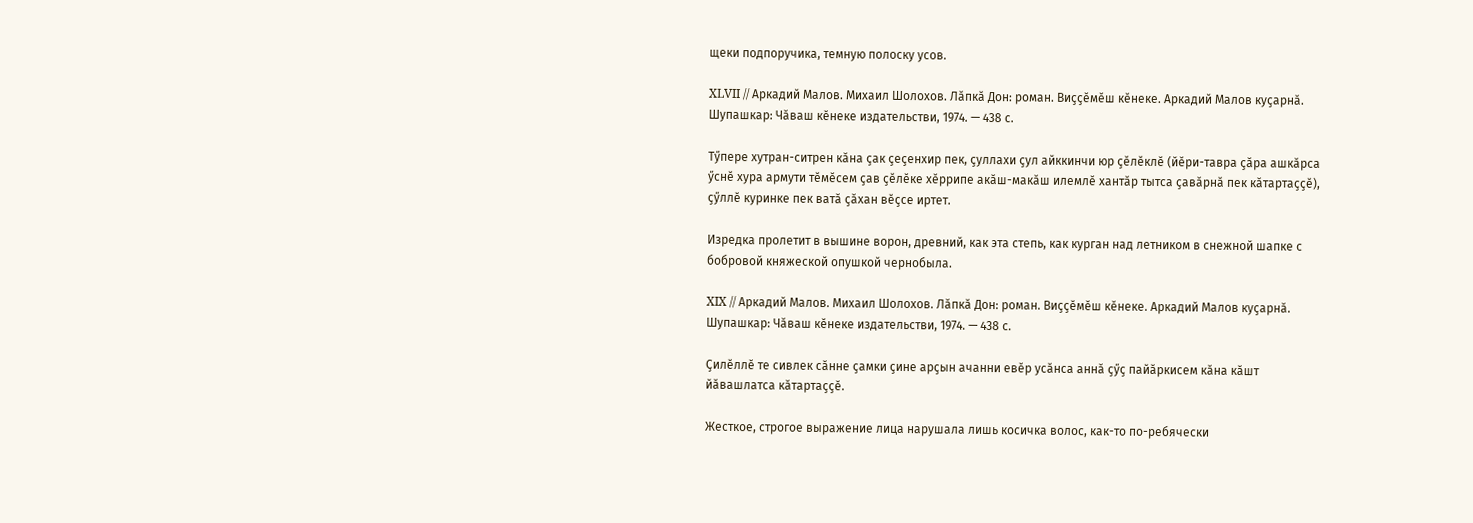щеки подпоручика, темную полоску усов.

XLVII // Аркадий Малов. Михаил Шолохов. Лӑпкӑ Дон: роман. Виҫҫӗмӗш кӗнеке. Аркадий Малов куҫарнӑ. Шупашкар: Чӑваш кӗнеке издательстви, 1974. — 438 с.

Тӳпере хутран-ситрен кӑна ҫак ҫеҫенхир пек, ҫуллахи ҫул айккинчи юр ҫӗлӗклӗ (йӗри-тавра ҫӑра ашкӑрса ӳснӗ хура армути тӗмӗсем ҫав ҫӗлӗке хӗррипе акӑш-макӑш илемлӗ хантӑр тытса ҫавӑрнӑ пек кӑтартаҫҫӗ), ҫӳллӗ куринке пек ватӑ ҫӑхан вӗҫсе иртет.

Изредка пролетит в вышине ворон, древний, как эта степь, как курган над летником в снежной шапке с бобровой княжеской опушкой чернобыла.

XIX // Аркадий Малов. Михаил Шолохов. Лӑпкӑ Дон: роман. Виҫҫӗмӗш кӗнеке. Аркадий Малов куҫарнӑ. Шупашкар: Чӑваш кӗнеке издательстви, 1974. — 438 с.

Ҫилӗллӗ те сивлек сӑнне ҫамки ҫине арҫын ачанни евӗр усӑнса аннӑ ҫӳҫ пайӑркисем кӑна кӑшт йӑвашлатса кӑтартаҫҫӗ.

Жесткое, строгое выражение лица нарушала лишь косичка волос, как-то по-ребячески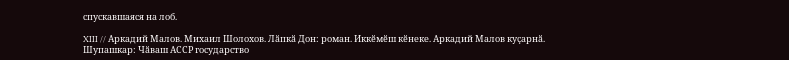спускавшаяся на лоб.

XIII // Аркадий Малов. Михаил Шолохов. Лӑпкӑ Дон: роман. Иккӗмӗш кӗнеке. Аркадий Малов куҫарнӑ. Шупашкар: Чӑваш АССР государство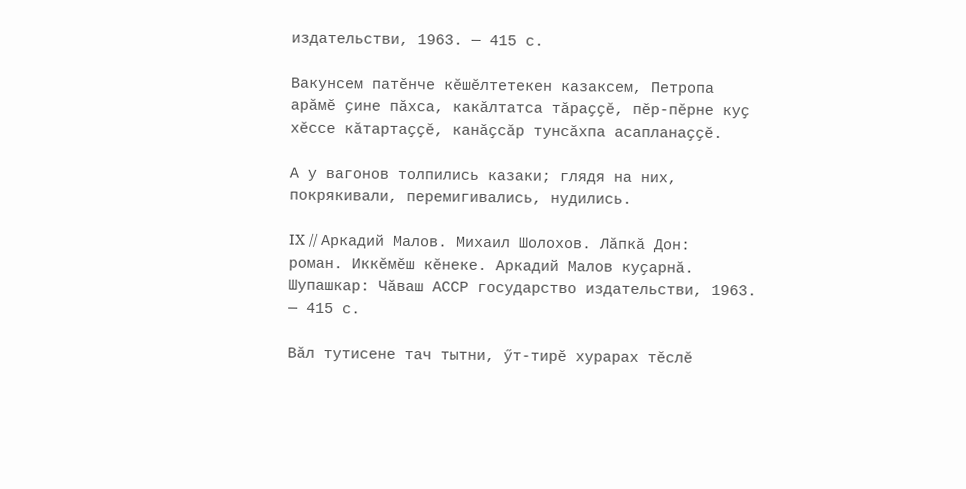издательстви, 1963. — 415 с.

Вакунсем патӗнче кӗшӗлтетекен казаксем, Петропа арӑмӗ ҫине пӑхса, какӑлтатса тӑраҫҫӗ, пӗр-пӗрне куҫ хӗссе кӑтартаҫҫӗ, канӑҫсӑр тунсӑхпа асапланаҫҫӗ.

А у вагонов толпились казаки; глядя на них, покрякивали, перемигивались, нудились.

IX // Аркадий Малов. Михаил Шолохов. Лӑпкӑ Дон: роман. Иккӗмӗш кӗнеке. Аркадий Малов куҫарнӑ. Шупашкар: Чӑваш АССР государство издательстви, 1963. — 415 с.

Вӑл тутисене тач тытни, ӳт-тирӗ хурарах тӗслӗ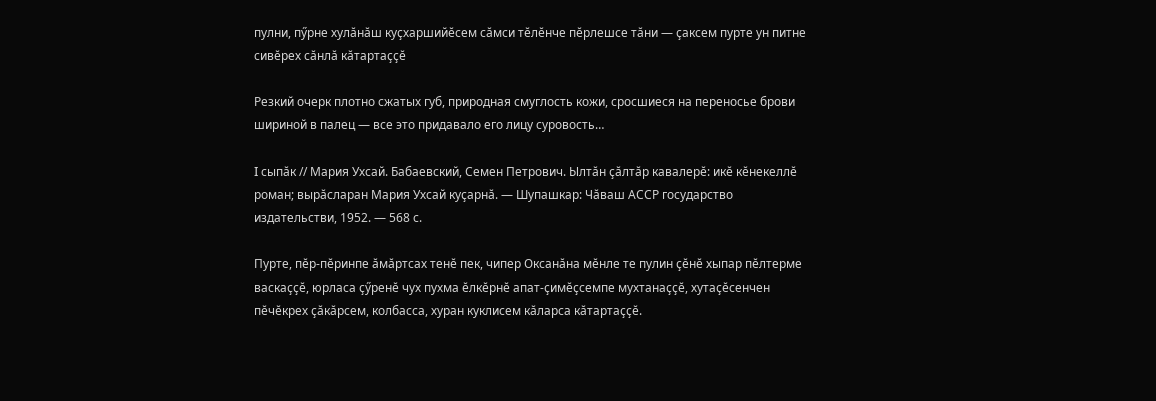пулни, пӳрне хулӑнӑш куҫхаршийӗсем сӑмси тӗлӗнче пӗрлешсе тӑни — ҫаксем пурте ун питне сивӗрех сӑнлӑ кӑтартаҫҫӗ

Резкий очерк плотно сжатых губ, природная смуглость кожи, сросшиеся на переносье брови шириной в палец — все это придавало его лицу суровость…

I сыпӑк // Мария Ухсай. Бабаевский, Семен Петрович. Ылтӑн ҫӑлтӑр кавалерӗ: икӗ кӗнекеллӗ роман; вырӑсларан Мария Ухсай куҫарнӑ. — Шупашкар: Чӑваш АССР государство издательстви, 1952. — 568 с.

Пурте, пӗр-пӗринпе ӑмӑртсах тенӗ пек, чипер Оксанӑна мӗнле те пулин ҫӗнӗ хыпар пӗлтерме васкаҫҫӗ, юрласа ҫӳренӗ чух пухма ӗлкӗрнӗ апат-ҫимӗҫсемпе мухтанаҫҫӗ, хутаҫӗсенчен пӗчӗкрех ҫӑкӑрсем, колбасса, хуран куклисем кӑларса кӑтартаҫҫӗ.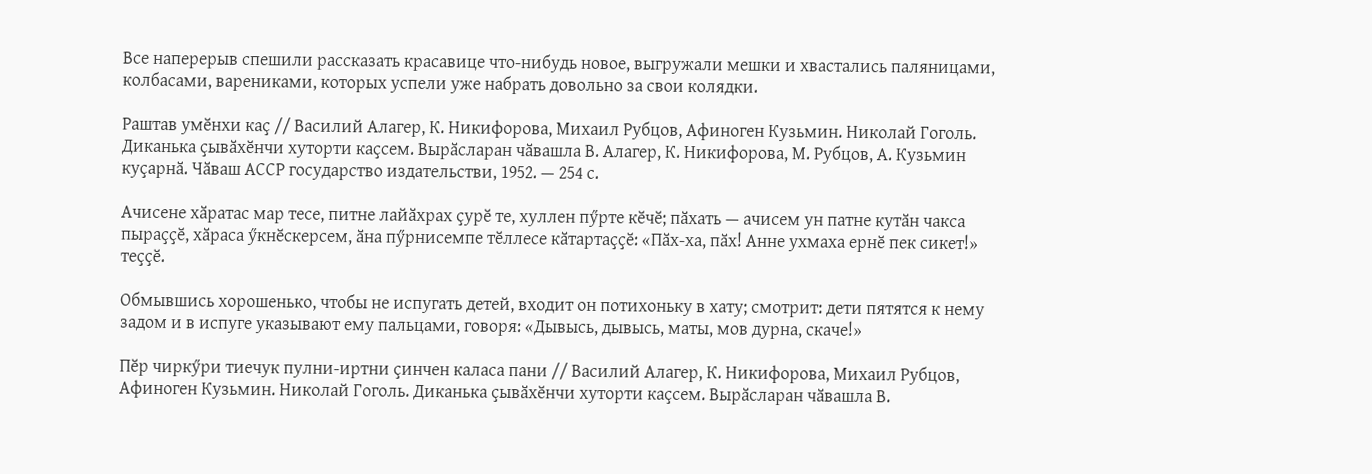Все наперерыв спешили рассказать красавице что-нибудь новое, выгружали мешки и хвастались паляницами, колбасами, варениками, которых успели уже набрать довольно за свои колядки.

Раштав умӗнхи каҫ // Василий Алагер, К. Никифорова, Михаил Рубцов, Афиноген Кузьмин. Николай Гоголь. Диканька ҫывӑхӗнчи хуторти каҫсем. Вырӑсларан чӑвашла В. Алагер, К. Никифорова, М. Рубцов, А. Кузьмин куҫарнӑ. Чӑваш АССР государство издательстви, 1952. — 254 с.

Ачисене хӑратас мар тесе, питне лайӑхрах ҫурӗ те, хуллен пӳрте кӗчӗ; пӑхать — ачисем ун патне кутӑн чакса пыраҫҫӗ, хӑраса ӳкнӗскерсем, ӑна пӳрнисемпе тӗллесе кӑтартаҫҫӗ: «Пӑх-ха, пӑх! Анне ухмаха ернӗ пек сикет!» теҫҫӗ.

Обмывшись хорошенько, чтобы не испугать детей, входит он потихоньку в хату; смотрит: дети пятятся к нему задом и в испуге указывают ему пальцами, говоря: «Дывысь, дывысь, маты, мов дурна, скаче!»

Пӗр чиркӳри тиечук пулни-иртни ҫинчен каласа пани // Василий Алагер, К. Никифорова, Михаил Рубцов, Афиноген Кузьмин. Николай Гоголь. Диканька ҫывӑхӗнчи хуторти каҫсем. Вырӑсларан чӑвашла В.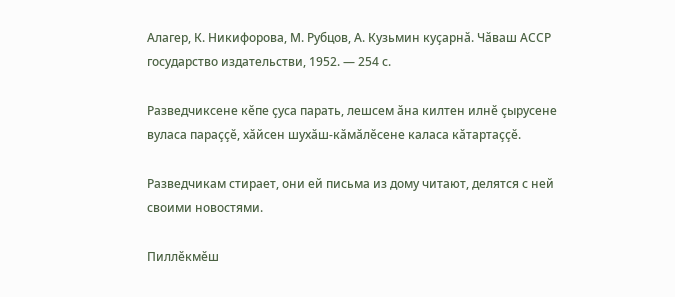Алагер, К. Никифорова, М. Рубцов, А. Кузьмин куҫарнӑ. Чӑваш АССР государство издательстви, 1952. — 254 с.

Разведчиксене кӗпе ҫуса парать, лешсем ӑна килтен илнӗ ҫырусене вуласа параҫҫӗ, хӑйсен шухӑш-кӑмӑлӗсене каласа кӑтартаҫҫӗ.

Разведчикам стирает, они ей письма из дому читают, делятся с ней своими новостями.

Пиллӗкмӗш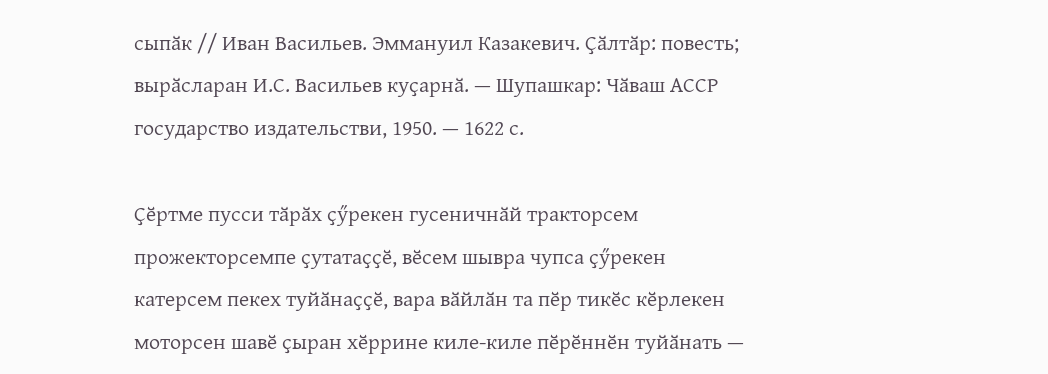сыпӑк // Иван Васильев. Эммануил Казакевич. Ҫӑлтӑр: повесть; вырӑсларан И.С. Васильев куҫарнӑ. — Шупашкар: Чӑваш АССР государство издательстви, 1950. — 1622 с.

Ҫӗртме пусси тӑрӑх ҫӳрекен гусеничнӑй тракторсем прожекторсемпе ҫутатаҫҫӗ, вӗсем шывра чупса ҫӳрекен катерсем пекех туйӑнаҫҫӗ, вара вӑйлӑн та пӗр тикӗс кӗрлекен моторсен шавӗ ҫыран хӗррине киле-киле пӗрӗннӗн туйӑнать —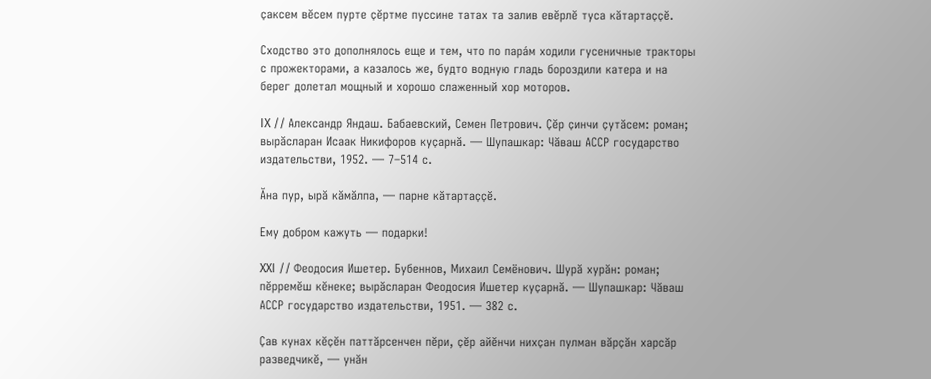ҫаксем вӗсем пурте ҫӗртме пуссине татах та залив евӗрлӗ туса кӑтартаҫҫӗ.

Сходство это дополнялось еще и тем, что по парáм ходили гусеничные тракторы с прожекторами, а казалось же, будто водную гладь бороздили катера и на берег долетал мощный и хорошо слаженный хор моторов.

IX // Александр Яндаш. Бабаевский, Семен Петрович. Ҫӗр ҫинчи ҫутӑсем: роман; вырӑсларан Исаак Никифоров куҫарнӑ. — Шупашкар: Чӑваш АССР государство издательстви, 1952. — 7–514 с.

Ӑна пур, ырӑ кӑмӑлпа, — парне кӑтартаҫҫӗ.

Ему добром кажуть — подарки!

XXI // Феодосия Ишетер. Бубеннов, Михаил Семёнович. Шурӑ хурӑн: роман; пӗрремӗш кӗнеке; вырӑсларан Феодосия Ишетер куҫарнӑ. — Шупашкар: Чӑваш АССР государство издательстви, 1951. — 382 с.

Ҫав кунах кӗҫӗн паттӑрсенчен пӗри, ҫӗр айӗнчи нихҫан пулман вӑрҫӑн харсӑр разведчикӗ, — унӑн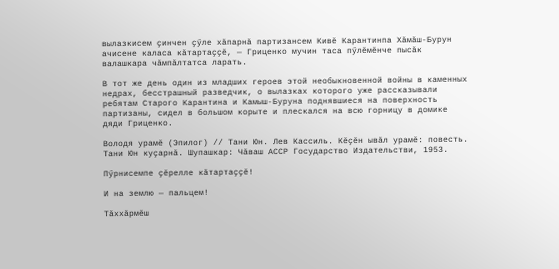вылазкисем ҫинчен ҫӳле хӑпарнӑ партизансем Кивӗ Карантинпа Хӑмӑш-Бурун ачисене каласа кӑтартаҫҫӗ, — Гриценко мучин таса пӳлӗмӗнче пысӑк валашкара чӑмпӑлтатса ларать.

В тот же день один из младших героев этой необыкновенной войны в каменных недрах, бесстрашный разведчик, о вылазках которого уже рассказывали ребятам Старого Карантина и Камыш-Буруна поднявшиеся на поверхность партизаны, сидел в большом корыте и плескался на всю горницу в домике дяди Гриценко.

Володя урамӗ (Эпилог) // Тани Юн. Лев Кассиль. Кӗҫӗн ывӑл урамӗ: повесть. Тани Юн куҫарнӑ. Шупашкар: Чӑваш АССР Государство Издательстви, 1953.

Пӳрнисемпе ҫӗрелле кӑтартаҫҫӗ!

И на землю — пальцем!

Тӑххӑрмӗш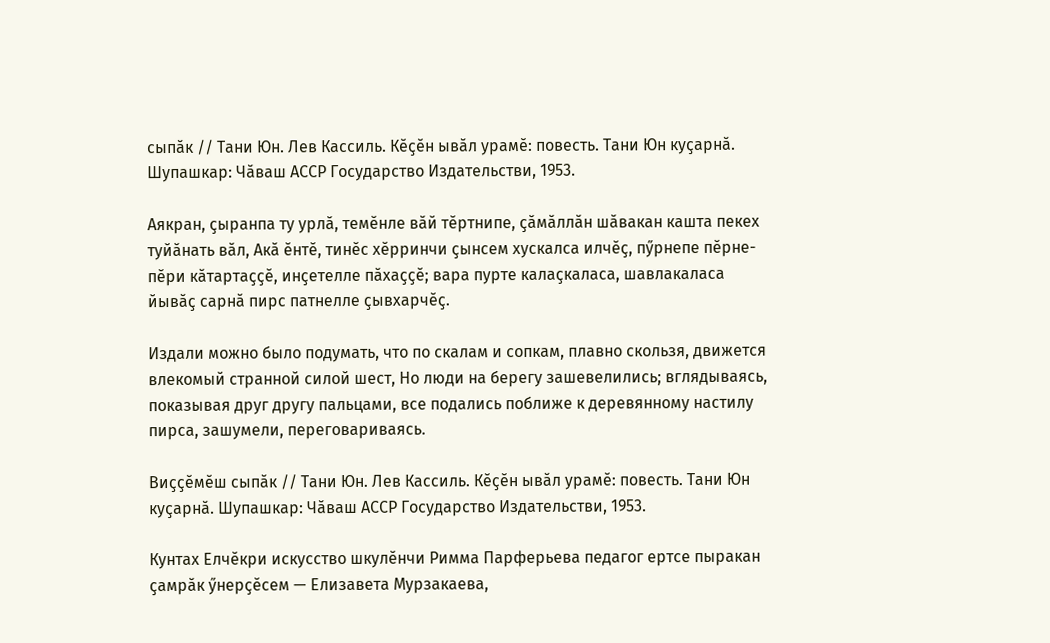сыпӑк // Тани Юн. Лев Кассиль. Кӗҫӗн ывӑл урамӗ: повесть. Тани Юн куҫарнӑ. Шупашкар: Чӑваш АССР Государство Издательстви, 1953.

Аякран, ҫыранпа ту урлӑ, темӗнле вӑй тӗртнипе, ҫӑмӑллӑн шӑвакан кашта пекех туйӑнать вӑл, Акӑ ӗнтӗ, тинӗс хӗрринчи ҫынсем хускалса илчӗҫ, пӳрнепе пӗрне-пӗри кӑтартаҫҫӗ, инҫетелле пӑхаҫҫӗ; вара пурте калаҫкаласа, шавлакаласа йывӑҫ сарнӑ пирс патнелле ҫывхарчӗҫ.

Издали можно было подумать, что по скалам и сопкам, плавно скользя, движется влекомый странной силой шест, Но люди на берегу зашевелились; вглядываясь, показывая друг другу пальцами, все подались поближе к деревянному настилу пирса, зашумели, переговариваясь.

Виҫҫӗмӗш сыпӑк // Тани Юн. Лев Кассиль. Кӗҫӗн ывӑл урамӗ: повесть. Тани Юн куҫарнӑ. Шупашкар: Чӑваш АССР Государство Издательстви, 1953.

Кунтах Елчӗкри искусство шкулӗнчи Римма Парферьева педагог ертсе пыракан ҫамрӑк ӳнерҫӗсем — Елизавета Мурзакаева,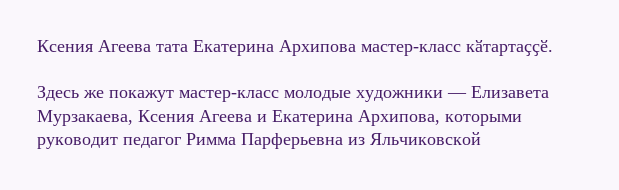Ксения Агеева тата Екатерина Архипова мастер-класс кӑтартаҫҫӗ.

Здесь же покажут мастер-класс молодые художники — Елизавета Мурзакаева, Ксения Агеева и Екатерина Архипова, которыми руководит педагог Римма Парферьевна из Яльчиковской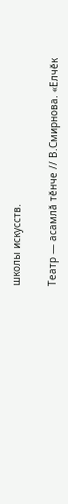школы искусств.

Театр — асамлӑ тӗнче // В.Смирнова. «Елчӗк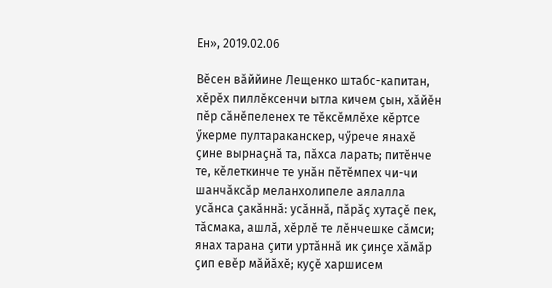Ен», 2019.02.06

Вӗсен вӑййине Лещенко штабс-капитан, хӗрӗх пиллӗксенчи ытла кичем ҫын, хӑйӗн пӗр сӑнӗпеленех те тӗксӗмлӗхе кӗртсе ӳкерме пултараканскер, чӳрече янахӗ ҫине вырнаҫнӑ та, пӑхса ларать; питӗнче те, кӗлеткинче те унӑн пӗтӗмпех чи-чи шанчӑксӑр меланхолипеле аялалла усӑнса ҫакӑннӑ: усӑннӑ, пӑрӑҫ хутаҫӗ пек, тӑсмака, ашлӑ, хӗрлӗ те лӗнчешке сӑмси; янах тарана ҫити уртӑннӑ ик ҫинҫе хӑмӑр ҫип евӗр мӑйӑхӗ; куҫӗ харшисем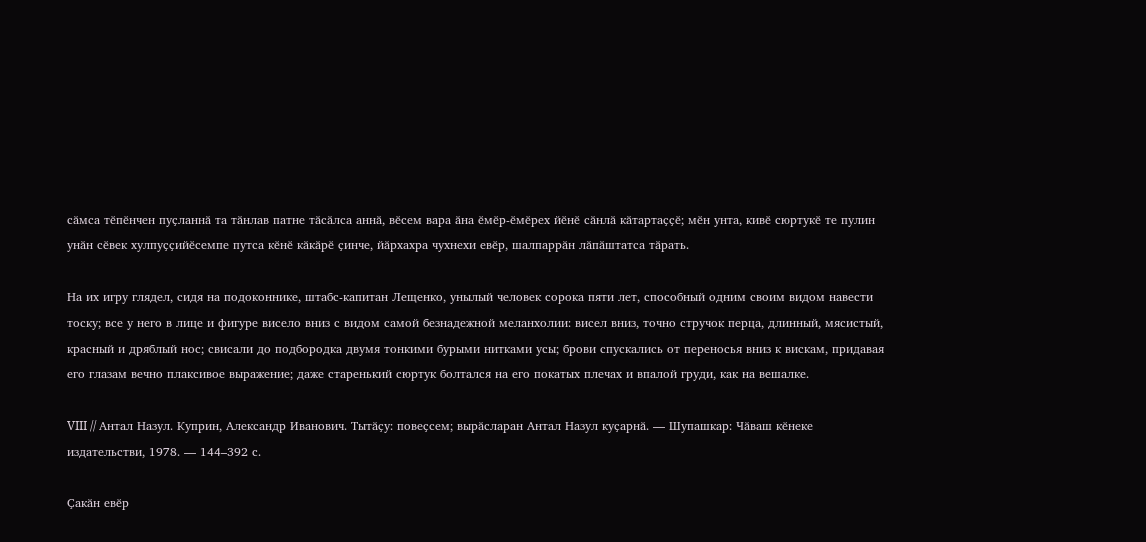сӑмса тӗпӗнчен пуҫланнӑ та тӑнлав патне тӑсӑлса аннӑ, вӗсем вара ӑна ӗмӗр-ӗмӗрех йӗнӗ сӑнлӑ кӑтартаҫҫӗ; мӗн унта, кивӗ сюртукӗ те пулин унӑн сӗвек хулпуҫҫийӗсемпе путса кӗнӗ кӑкӑрӗ ҫинче, йӑрхахра чухнехи евӗр, шалпаррӑн лӑпӑштатса тӑрать.

На их игру глядел, сидя на подоконнике, штабс-капитан Лещенко, унылый человек сорока пяти лет, способный одним своим видом навести тоску; все у него в лице и фигуре висело вниз с видом самой безнадежной меланхолии: висел вниз, точно стручок перца, длинный, мясистый, красный и дряблый нос; свисали до подбородка двумя тонкими бурыми нитками усы; брови спускались от переносья вниз к вискам, придавая его глазам вечно плаксивое выражение; даже старенький сюртук болтался на его покатых плечах и впалой груди, как на вешалке.

VIII // Антал Назул. Куприн, Александр Иванович. Тытӑҫу: повеҫсем; вырӑсларан Антал Назул куҫарнӑ. — Шупашкар: Чӑваш кӗнеке издательстви, 1978. — 144–392 с.

Ҫакӑн евӗр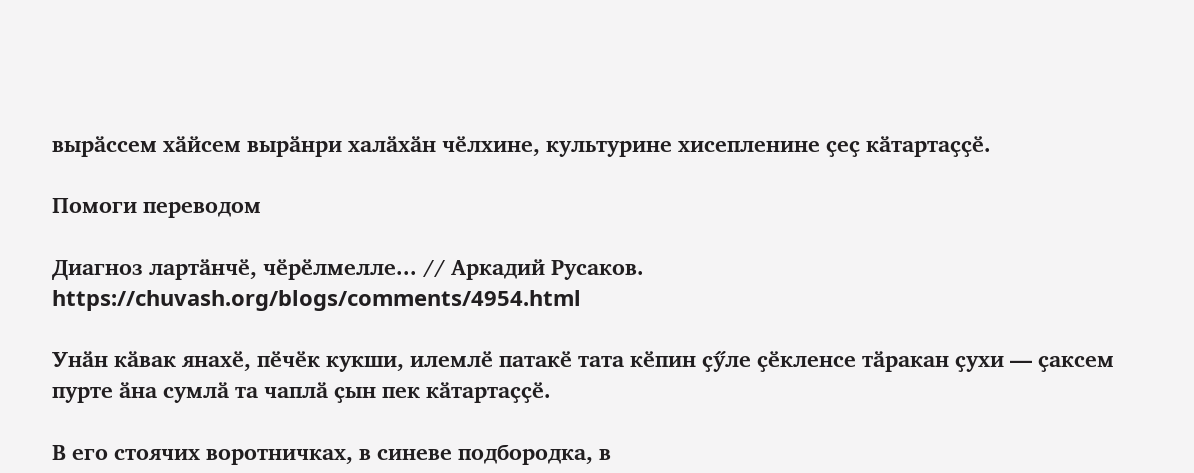вырӑссем хӑйсем вырӑнри халӑхӑн чӗлхине, культурине хисепленине ҫеҫ кӑтартаҫҫӗ.

Помоги переводом

Диагноз лартӑнчӗ, чӗрӗлмелле... // Аркадий Русаков. https://chuvash.org/blogs/comments/4954.html

Унӑн кӑвак янахӗ, пӗчӗк кукши, илемлӗ патакӗ тата кӗпин ҫӳле ҫӗкленсе тӑракан ҫухи — ҫаксем пурте ӑна сумлӑ та чаплӑ ҫын пек кӑтартаҫҫӗ.

В его стоячих воротничках, в синеве подбородка, в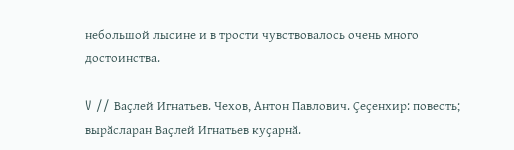небольшой лысине и в трости чувствовалось очень много достоинства.

V // Ваҫлей Игнатьев. Чехов, Антон Павлович. Ҫеҫенхир: повесть; вырӑсларан Ваҫлей Игнатьев куҫарнӑ.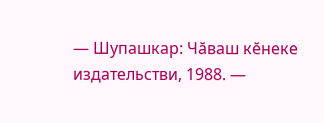— Шупашкар: Чӑваш кӗнеке издательстви, 1988. —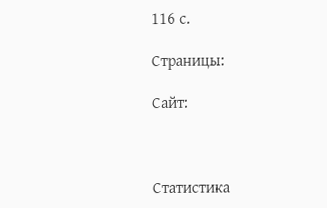116 с.

Страницы:

Сайт:



Статистика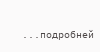...подробней